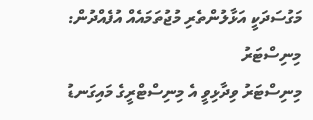މަގުސަދަކީ އަޅާލުންތެރި މުޖުތަމައެއް އުފެއްދުން: މިނިސްޓަރު
މިނިސްޓަރު ވިދާޅިވީ އެ މިނިސްޓްރީގެ މައިގަނޑު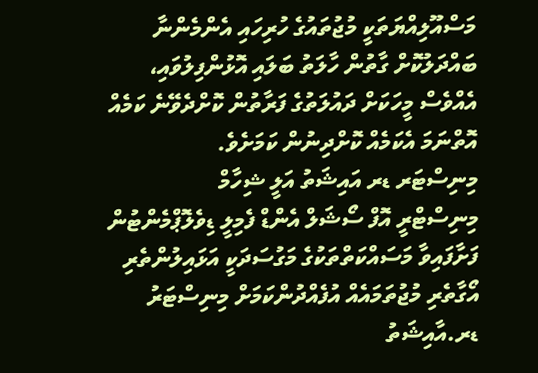މަސްއޫލިއްޔަތަކީ މުޖުތައުގެ ހުރިހައި އެންމެންނާ ބައްދަލުކޮށް ގާތުން ހާލަތު ބަލައި އޮޅުންފިލުވައި، އެއްވެސް މީހަކަށް ދައުލަތުގެ ފަރާތުން ކޮށްދެވޭނެ ކަމެއް އޮތްނަމަ އެކަމެއް ކޮށްދިނުން ކަމަށެވެ.
މިނިސްޓަރ ޑރ އައިޝަތު އަލީ ޝިހާމް
މިނިސްޓްރީ އޮފް ސޯޝަލް އެންޑް ފެމިލީ ޑިވެލޮޕްމެންޓުން ފަށާފައިވާ މަސައްކަތްތަކުގެ މަގުސަދަކީ އަޅައިލުންތެރި އޯގާތެރި މުޖުތަމައެއް އުފެއްދުންކަމަށް މިނިސްޓަރު ޑރ.އާއިޝަތު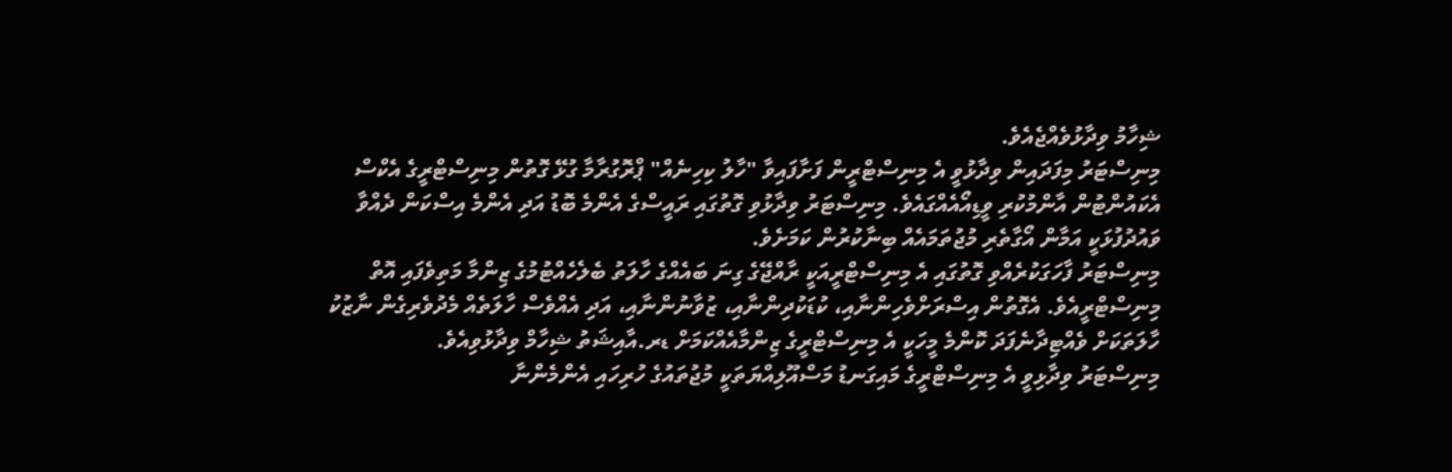ޝިހާމު ވިދާޅުވެއްޖެއެވެ.
މިނިސްޓަރު މިފަދައިން ވިދާޅުވީ އެ މިނިސްޓްރީން ފަށާފައިވާ "ހާލު ކިހިނެއް" ޕްރޮގުރާމާ ގުޅޭ ގޮތުން މިނިސްޓްރީގެ އެކްސް އެކައުންޓުން އާންމުކުރި ވީޑިއޯއެއްގައެވެ. މިނިސްޓަރު ވިދާޅުވި ގޮތުގައި ރައީސްގެ އެންމެ ބޮޑު އަދި އެންމެ އިސްކަން ދެއްވާ ވައުދުފުޅަކީ އަމާން އޯގާތެރި މުޖުތަމައެއް ބިނާކުރުން ކަމަށެވެ.
މިނިސްޓަރު ފާހަގަކުރެއްވި ގޮތުގައި އެ މިނިސްޓްރީއަކީ ރާއްޖޭގެ ގިނަ ބައެއްގެ ހާލަތު ބެލެހެއްޓުމުގެ ޒިންމާ މަތިވެފައި އޮތް މިނިސްޓްރީއެވެ. އެގޮތުން އިސްރަށްވެހިންނާއި، ކުޑަކުދިންނާއި، ޒުވާނުންނާއި، އަދި އެއްވެސް ހާލަތެއް މެދުވެރިގެން ނާޒުކު ހާލަތަކަށް ވެއްޓިދާނެފަދަ ކޮންމެ މީހަކީ އެ މިނިސްޓްރީގެ ޒިންމާއެއްކަމަށް ޑރ.އާއިޝަތު ޝިހާމް ވިދާޅުވިއެވެ.
މިނިސްޓަރު ވިދާޅިވީ އެ މިނިސްޓްރީގެ މައިގަނޑު މަސްއޫލިއްޔަތަކީ މުޖުތައުގެ ހުރިހައި އެންމެންނާ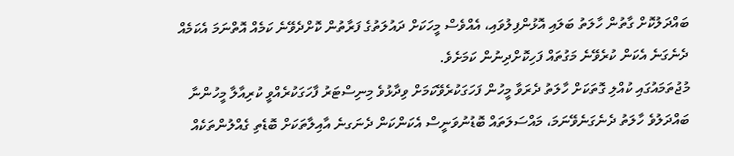ބައްދަލުކޮށް ގާތުން ހާލަތު ބަލައި އޮޅުންފިލުވައި، އެއްވެސް މީހަކަށް ދައުލަތުގެ ފަރާތުން ކޮށްދެވޭނެ ކަމެއް އޮތްނަމަ އެކަމެއް ދެނެގަނެ އެކަން ކުރެވޭނެ މަގުތައް ފަހިކޮށްދިނުން ކަމަށެވެ.
މުޖުތަމައުގައި ކުއްލި ގޮތަކަށް ހާލަތު ދެރަވާ މީހުން ފަހަގަކުރެވޭކަމަށް ވިދާޅުވެ މިނިސްޓަރު ފާހަގަކުރެއްވީ ކުރިއާލާ މީހުންނާ ބައްދަލުވެ ހާލަތު ދެނެގަނެވޭނަމަ، މައްސަލަތައް ބޮޑުނުވަނީސް އެކަންކަން ދެނަގނެ އާއިލާތަކަށް ބޮޑެތި ގެއްލުންތަކެއް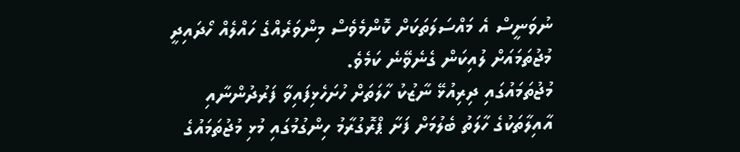ނުވަނީސް އެ މައްސަލަތަކަށް ކޮންމެވެސް މިންވަރެއްގެ ހައްލެއް ހޯދައިދީ މުޖުތަމައަށް ލުއިކަން ގެނެވޭނެ ކަމެވެ.
މުޖުތަމައުގައި ދިރިއުޅޭ ނާޒުކު ހާލަތަށް ހުށަހެޅިފައިވާ ފަރުދުންނާއި އާއިލާތަކުގެ ހާލަތު ބެލުމަށް ފަށާ ޕްރޮގުރާމު ހިންގުމުގައި މުޅި މުޖުތަމައުގެ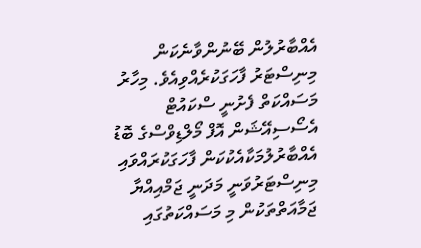އެއްބާރުލުން ބޭނުންވާނެކަން މިނިސްޓަރު ފާހަގަކުރެއްވިއެވެ. މިހާރު މަސައްކަތް ފެށުނީ ސްކައުޓް އެސޯސިއޭޝަން އޮފް މޯލްޑިވްސްގެ ބޮޑު އެއްބާރުލުމަކާއެކުކަން ފާހަގަކުރައްވައި މިނިސްޓަރުވަނީ މަދަނީ ޖަމްއިއްޔާ ޖަމާއަތްތަކުން މި މަސައްކަތުގައި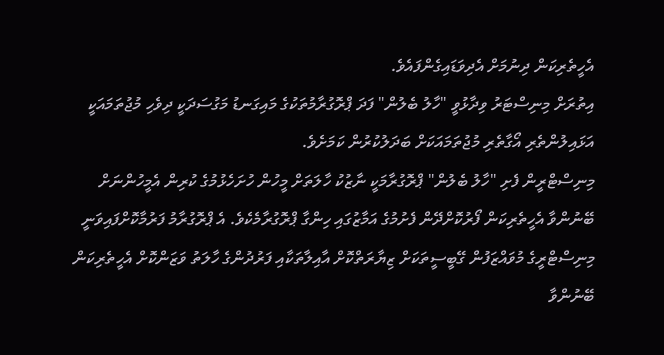އެހީތެރިކަން ދިނުމަށް އެދިވަޑައިގެންފައެވެ.
އިތުރަށް މިނިސްޓަރު ވިދާޅުވީ "ހާލު ބެލުން" ފަދަ ޕްރޮގުރާމުތަކުގެ މައިގަނޑު މަގުސަދަކީ ދިވެހި މުޖުތަމައަކީ އަޅައިލުންތެރި އޯގާތެރި މުޖުތަމައަކަށް ބަދަލުކުރުން ކަމަށެވެ.
މިނިސްޓްރީން ފެށި "ހާލު ބެލުން" ޕްރޮގުރާމަކީ ނާޒުކު ހާލަތަށް މީހުން ހުށަހެޅުމުގެ ކުރިން އެމީހުންނަށް ބޭނުންވާ އެހީތެރިކަން ފޯރުކޮށްދޭން ފެށުމުގެ އަމާޒުގައި ހިންގާ ޕްރޮގުރާމެކެވެ. އެ ޕްރޮގުރާމު ފަރުމާކޮށްފައިވަނީ މިނިސްޓްރީގެ މުވައްޒަފުން ގޭބީސީތަކަށް ޒިޔާރަތްކޮށް އާއިލާތަކާއި ފަރުދުންގެ ހާލަތު ވަޒަންކޮށް އެހީތެރިކަން ބޭނުންވާ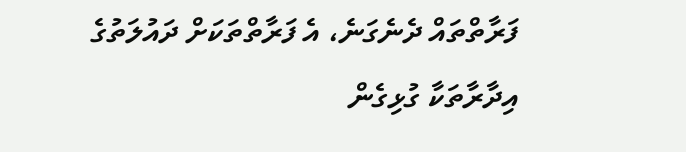ފަރާތްތައް ދެނެގަނެ، އެ ފަރާތްތަކަށް ދައުލަތުގެ އިދާރާތަކާ ގުޅިގެން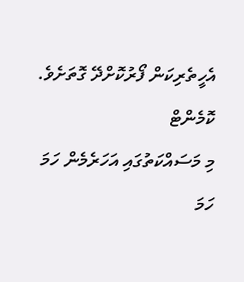އެހީތެރިކަން ފޯރުކޮށްދޭ ގޮތަށެވެ.
ކޮމެންޓް
މި މަސައްކަތުގައި އަހަރެމެން ހަމަ ހަމަ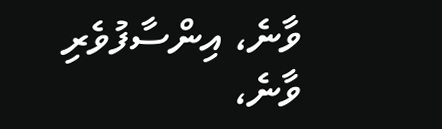ވާނެ، އިންސާފުވެރި ވާނެ،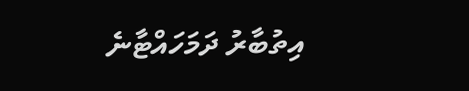އިތުބާރު ދަމަހައްޓާނެ